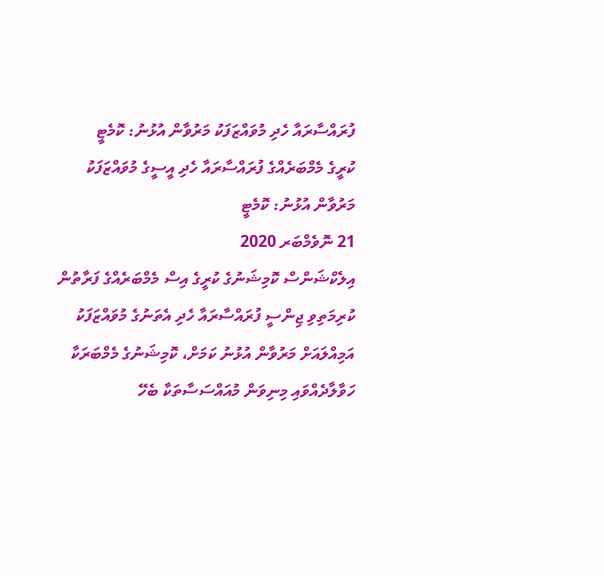ފުރައްސާރައާ ހެދި މުވައްޒަފަކު މަރުވާން އުޅުނު: ކޮމެޓީ
ކުރީގެ މެމްބަރެއްގެ ފުރައްސާރައާ ހެދި އީސީގެ މުވައްޒަފަކު މަރުވާން އުޅުނު: ކޮމެޓީ
21 ނޮވެމްބަރ 2020
އިލެކްޝަންސް ކޮމިޝަނުގެ ކުރީގެ އިސް މެމްބަރެއްގެ ފަރާތުން ކުރިމަތިވި ޖިންސީ ފުރައްސާރައާ ހެދި އެތަނުގެ މުވައްޒަފަކު އަމިއްލައަށް މަރުވާން އުޅުނު ކަމަށް، ކޮމިޝަނުގެ މެމްބަރަކާ ހަވާލާދެއްވައި މިނިވަން މުއައްސަސާތަކާ ބެހޭ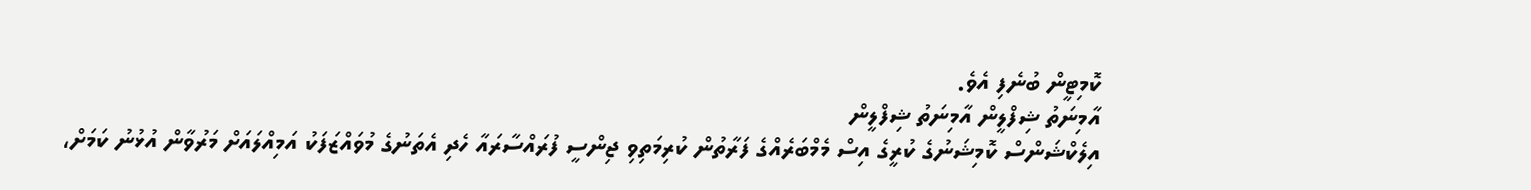ކޮމިޓީން ބުނެފި އެވެ.
އާމިނަތު ޝިފްލީން އާމިނަތު ޝިފްލީން
އިލެކްޝަންސް ކޮމިޝަނުގެ ކުރީގެ އިސް މެމްބަރެއްގެ ފަރާތުން ކުރިމަތިވި ޖިންސީ ފުރައްސާރައާ ހެދި އެތަނުގެ މުވައްޒަފަކު އަމިއްލައަށް މަރުވާން އުޅުނު ކަމަށް،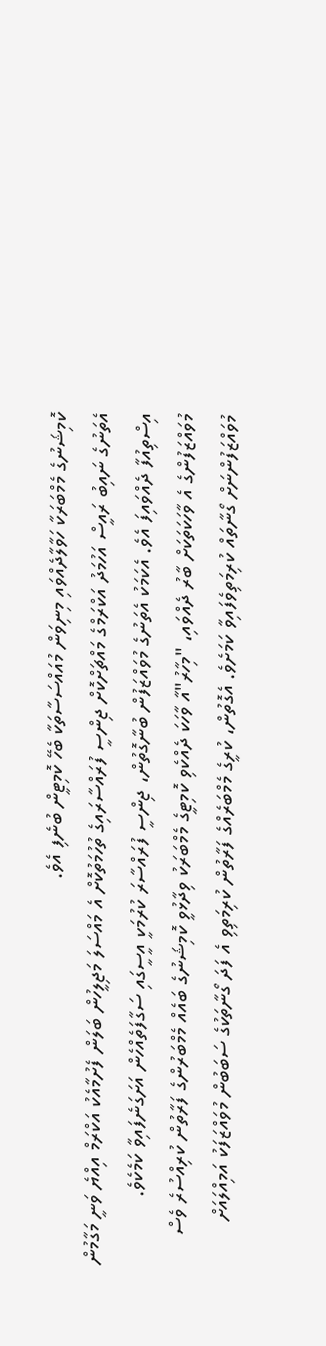ކޮމިޝަނުގެ މެމްބަރަކާ ހަވާލާދެއްވައި މިނިވަން މުއައްސަސާތަކާ ބެހޭ ކޮމިޓީން ބުނެފި އެވެ.
އެތަނުގެ ނައިބު ރައީސް އަހުމަދު އަކްރަމްގެ މައްޗަށްކޮށް ޖިންސީ ފުރައްސާރައިގެ ތުހުމަތުކޮށް އެ މައްސަލަ މަޖިލީހުން ބަލަން ފެށުމާއެކު އަކްރަމް އިއްޔެ ވަނީ މަގާމުން އިސްތިއުފާ ދެއްވައިފަ އެވެ. އެކަމަކު އެތަނުގެ މުވައްޒަފުން ބުނާގޮތުން، ޖިންސީ ފުރައްސާރަ ކުރުމަކީ އީސީގައި ސަގާފަތެއްހެން އަށަގަނެފައިވާ ކަމެކެވެ.
މުވައްޒަފުންގެ އެ ވާހަކަތަކަށް ބާރު ދެއްވައި، "މިހާރު"އާ ވާހަކަ ދެއްކެވި ކޮމިޓީގެ މެމްބަރަކު ވިދާޅުވީ ކޮމިޝަނުގެ ބައެއް މެމްބަރުންގެ ފަރާތުން ކުރިއްސުރެ ވެސް މުވައްޒަފުންނަށް ގޯނާތައް ކުރިމަތިވެފައިވާ ކަމަށެވެ. އެގޮތުން، ކުރީގެ މެމްބަރެއްގެ ފަރާތުން ކުރިމަތިވި އެ ފަދަ ގޯނާތަކުގެ ސަބަބުން މުވައްޒަފަކު އަމިއްލައަށް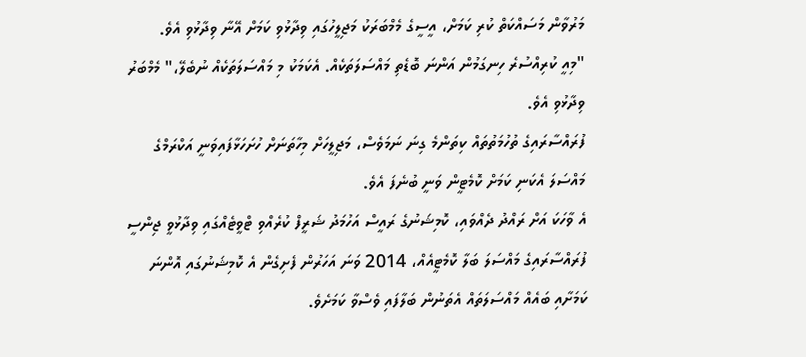މަރުވާން މަސައްކަތް ކުރި ކަމަށް، އީސީގެ މެމްބަރަކު މަޖިލީހުގައި ވިދާޅުވި ކަމަށް އޭނާ ވިދާޅުވި އެވެ.
"މިއީ ކުރިއްސުރެ ހިނގަމުން އަންނަ ބޮޑެތި މައްސަލަތަކެއް. އެކަމަކު މި މައްސަލަތަކެއް ނުބެލޭ،" މެމްބަރު ވިދާޅުވި އެވެ.
ފުރައްސާރައިގެ ތުހުމަތުތައް ކިތަންމެ ގިނަ ނަމަވެސް، މަޖިލީހަށް މިހާތަނަށް ހުށަހަޅާފައިވަނީ އަކްރަމްގެ މައްސަލަ އެކަނި ކަމަށް ކޮމެޓީން ވަނީ ބުނެފަ އެވެ.
އެ ވާހަކަ އަށް ރައްދު ދެއްވައި، ކޮމިޝަނުގެ ރައީސް އަހުމަދު ޝަރީފް ކުރެއްވި ޓްވީޓެއްގައި ވިދާޅުވީ ޖިންސީ ފުރައްސާރައިގެ މައްސަލަ ބަލާ ކޮމެޓީއެއް، 2014 ވަނަ އަހަރުން ފެށިގެން އެ ކޮމިޝަނުގައި އޮންނަ ކަމަށާއި ބައެއް މައްސަލަތައް އެތަނުން ބަލާފައި ވެސްވާ ކަމަށެވެ.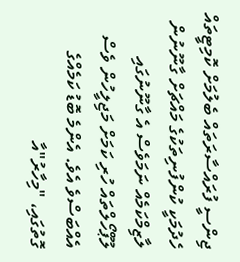ޖިންސީ ފުރައްސާރަތައް ބެލުމަށް ކޮމިޓީތައް ހެދުމަކީ ކުންފުނިތަކުގެ މައްޗަށް ގާނޫނުން ލާޒިމްކަމެއް ނަމަވެސް އެ ގާނޫނުގައި ލޫޕްހޯލްތައް ހުރި ކަމަށް މަޖިލީހުން ވެސް އެއްބަސްވެ އެވެ. އެންމެ ބޮޑު ކަމެއްގެ ގޮތުގައި، "މިހާރު"އާ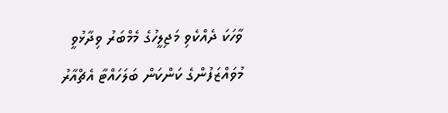ވާހަކަ ދެއްކެވި މަޖިލީހުގެ މެމްބަރު ވިދާޅުވީ މުވައްޒަފުންގެ ކަންކަން ބަލަހައްޓާ އެޗްއާރު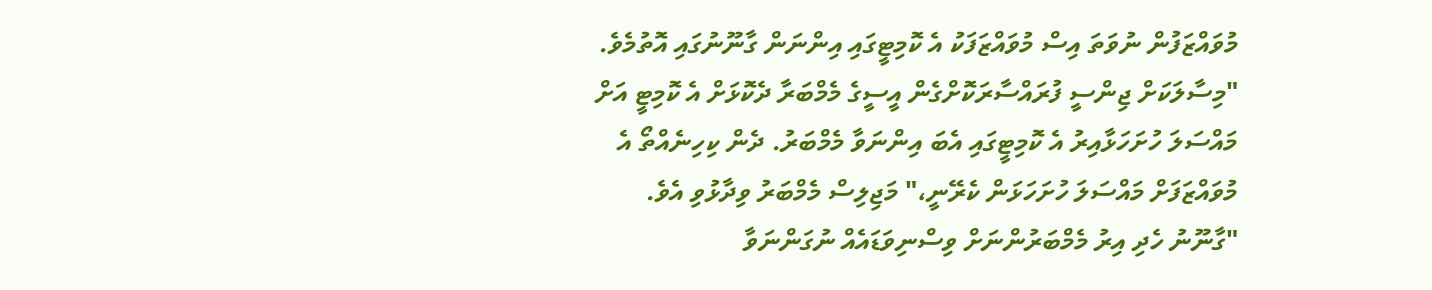މުވައްޒަފުން ނުވަތަ އިސް މުވައްޒަފަކު އެ ކޮމިޓީގައި އިންނަން ގާނޫނުގައި އޮތުމެވެ.
"މިސާލަކަށް ޖިންސީ ފުރައްސާރަކޮށްގެން އީސީގެ މެމްބަރާ ދެކޮޅަށް އެ ކޮމިޓީ އަށް މައްސަލަ ހުށަހަޅާއިރު އެ ކޮމިޓީގައި އެބަ އިންނަވާ މެމްބަރު. ދެން ކިހިނެއްތޯ އެ މުވައްޒަފަށް މައްސަލަ ހުށަހަޅަން ކެރޭނީ،" މަޖިލިސް މެމްބަރު ވިދާޅުވި އެވެ.
"ގާނޫނު ހެދި އިރު މެމްބަރުންނަށް ވިސްނިވަޑައެއް ނުގަންނަވާ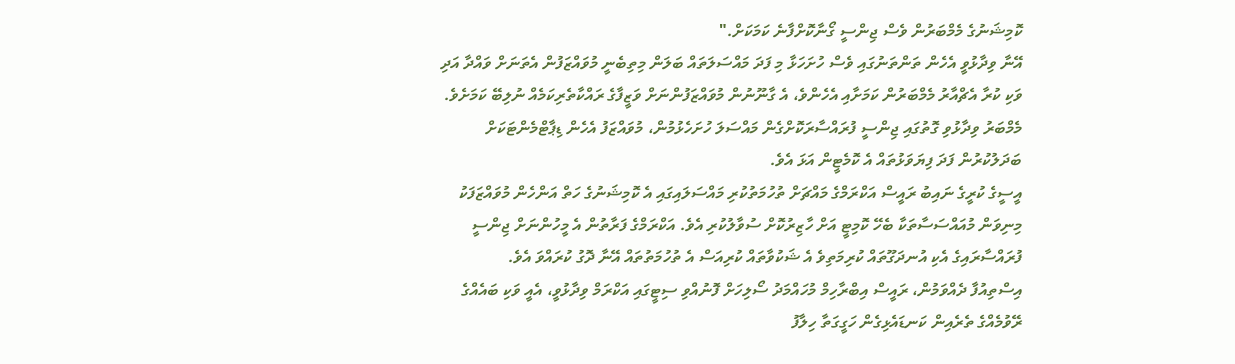ކޮމިޝަނުގެ މެމްބަރުން ވެސް ޖިންސީ ގޯނާކޮށްފާނެ ކަމަކަށް."
އޭނާ ވިދާޅުވީ އެހެން ތަންތަނުގައި ވެސް ހުށަހަޅާ މި ފަދަ މައްސަލަތައް ބަލަން މިތިބެނީ މުވައްޒަފުން އެތަނަށް ވައްދާ އަދި ވަކި ކުރާ އެޗްއާރު މެމްބަރުން ކަމަށާއި އެހެންވެ، އެ ގާނޫނުން މުވައްޒަފުންނަށް ވަޒީފާގެ ރައްކާތެރިކަމެއް ނުލިބޭ ކަމަށެވެ.
މެމްބަރު ވިދާޅުވި ގޮތުގައި ޖިންސީ ފުރައްސާރަކޮށްގެން މައްސަލަ ހުށަހެޅުމުން، މުވައްޒަފު އެހެން ޑިޕާޓްމެންޓަކަށް ބަދަލުކުރުން ފަދަ ފިޔަވަޅުތައް އެ ކޮމެޓީން އަޅަ އެވެ.
އީސީގެ ކުރީގެ ނައިބު ރައީސް އަކްރަމްގެ މައްޗަށް ތުހުމަތުކުރި މައްސަލައިގައި އެ ކޮމިޝަނުގެ ހަތް އަންހެން މުވައްޒަފަކު މިނިވަން މުއައްސަސާތަކާ ބެހޭ ކޮމިޓީ އަށް ހާޒިރުކޮށް ސުވާލުކުރި އެވެ. އަކްރަމްގެ ފަރާތުން އެ މީހުންނަށް ޖިންސީ ފުރައްސާރައިގެ އެކި އުނދަގޫތައް ކުރިމަތިވެ އެ ޝަކުވާތައް ކުރިއަސް އެ ތުހުމަތުތައް އޭނާ ދޮގު ކުރައްވަ އެވެ.
އިސްތިއުފާ ދެއްވަމުން، ރައީސް އިބްރާހިމް މުހައްމަދު ސޯލިހަށް ފޮނުއްވި ސިޓީގައި އަކްރަމް ވިދާޅުވީ، އެއީ ވަކި ބައެއްގެ ރޭވުމެއްގެ ތެރެއިން ކަނޑައެޅިގެން ހަގީގަތާ ހިލާފު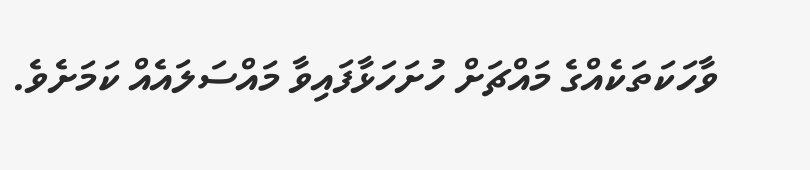ވާހަކަތަކެއްގެ މައްޗަށް ހުށަހަޅާފައިވާ މައްސަލައެއް ކަމަށެވެ.